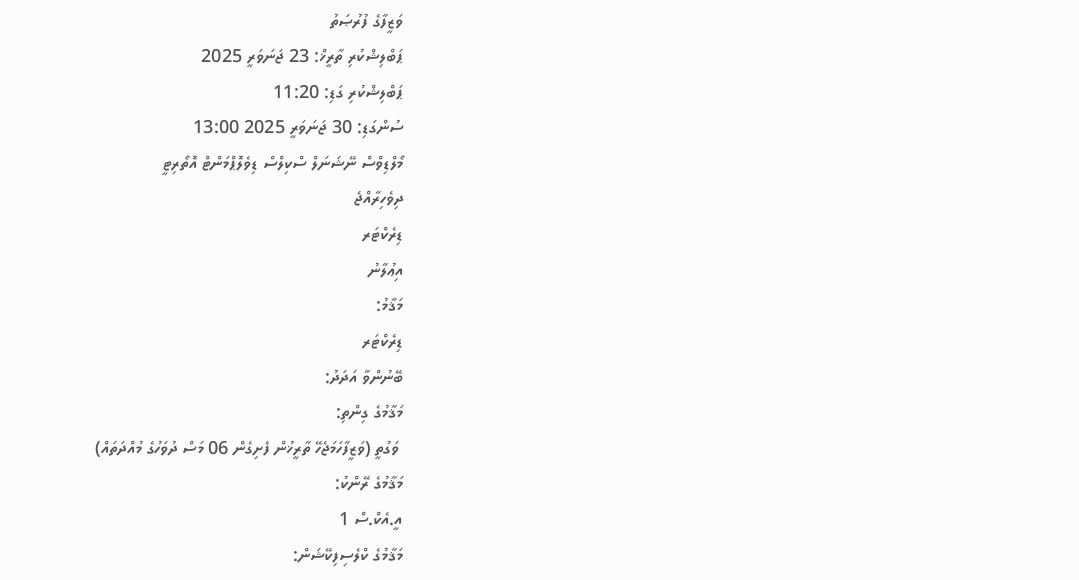ވަޒީފާގެ ފުރުޞަތު
ޕަބްލިޝްކުރި ތާރީޚް: 23 ޖަނަވަރީ 2025
ޕަބްލިޝްކުރި ގަޑި: 11:20
ސުންގަޑި: 30 ޖަނަވަރީ 2025 13:00
މޯލްޑިވްސް ނޭޝަނަލް ސްކިލްސް ޑިވެލޮޕްމަންޓް އޮތޯރިޓީ
ދިވެހިރާއްޖެ
ޑިރެކްޓަރ
އިޢުލާނު
މަޤާމު:
ޑިރެކްޓަރ
ބޭނުންވާ އަދަދު:
މަޤާމުގެ ގިންތި:
 ވަގުތީ (ވަޒީފާހަމަޖެހޭ ތާރީޚުން ފެށިގެން 06 މަސް ދުވަހުގެ މުއްދަތައް)
މަޤާމުގެ ރޭންކު:
އީ.އެކް.ސް 1
މަޤާމުގެ ކްލެސިފިކޭޝަން: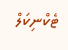ޓެކްނިކަލް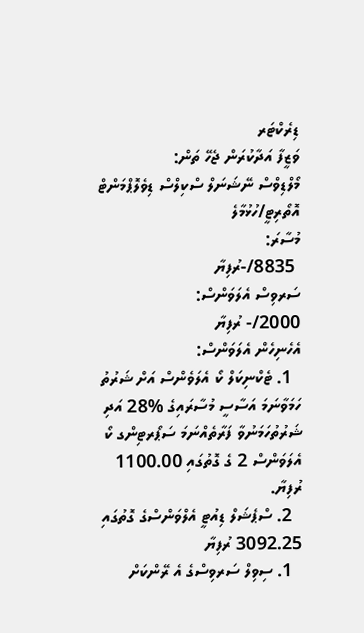ޑިރެކްޓަރ
ވަޒީފާ އަދާކުރަން ޖެހޭ ތަން:
މޯލްޑިވްސް ނޭޝަނަލް ސްކިލްސް ޑިވެލޮޕްމަންޓް އޮތޯރިޓީ/ހުޅުމާލެ
މުސާރަ:
 8835/-ރުފިޔާ
ސަރވިސް އެލަވަންސް:
2000/- ރުފިޔާ
އެހެނިހެން އެލަވަންސް:
  1. ޓެކްނިކަލް ކޯ އެލަވެންސް އަށް ޝަރުތު ހަމަވާނަމަ އަސާސީ މުސާރައިގެ %28 އަދި ޝަރުތުހަމަނުވާ ފަރާތެއްނަމަ ސަޕޯރޓިންގ ކޯ އެލަވަންސް 2 ގެ ގޮތުގައި 1100.00 ރުފިޔާ.
  2. ސްޕެޝަލް ޑިއުޓީ އެލްވަންސްގެ ގޮތުގައި 3092.25 ރުފިޔާ
  1. ސިވިލް ސަރވިސްގެ އެ ރޭންކަށް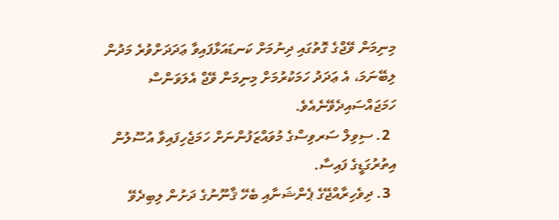މިނިމަން ވޭޖްގެ ގޮތުގައި ދިނުމަށް ކަނޑައަޅާފައިވާ ޢަދަދަށްވުރެ މަދުން ލިބޭނަމަ، އެ ޢަދަދު ހަމަކުރުމަށް މިނިމަން ވޭޖް އެލަވަންސް ހަމަޖައްސައިދެވޭނެއެވެ.
  2. ސިވިލް ސަރވިސްގެ މުވައްޒަފުންނަށް ހަމަޖެހިފައިވާ އުސޫލުން އިތުރުގަޑީގެ ފައިސާ.
  3. ދިވެހިރާއްޖޭގެ ޕެންޝަނާއި ބެހޭ ޤާނޫނުގެ ދަށުން ލިބިދެވޭ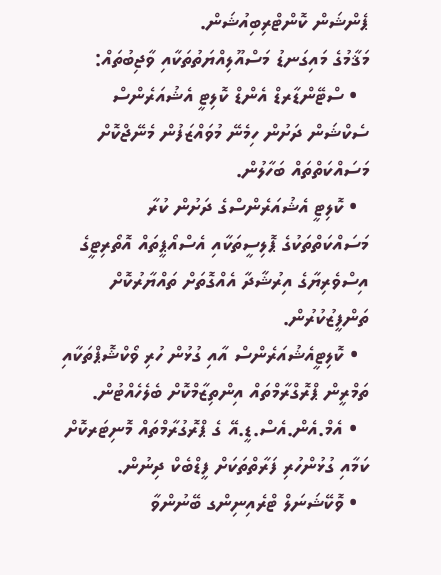ޕެންޝަން ކޮންޓްރިބިއުޝަން.
މަޤާމުގެ މައިގަނޑު މަސްއޫލިއްޔަތުތަކާއި ވާޖިބުތައް:
  • ސްޓޭންޑާރޑް އެންޑް ކޮލިޓީ އެޝުއަރެންސް ސެކްޝަން ދަށުން ހިމެނޭ މުވައްޒަފުން މެނޭޖްކޮށް މަސައްކަތްތައް ބަހާލުން.
  • ކޮލިޓީ އެޝުއަރެންސްގެ ދަށުން ކުރާ މަސައްކަތްތަކުގެ ޕޮލިސީތަކާއި އެސްއޯޕީތައް އޮތޯރިޓީގެ އިސްވެރިޔާގެ އިރުޝާދާ އެއްގޮތަށް ތައްޔާރުކޮށް ތަންފީޒުކުރުން.
  • ކޮލިޓީއެޝުއަރެންސް އާއި ގުޅުން ހުރި ވޯކްޝޮޕްތަކާއި ތަމްރީން ޕްރޮގްރާމްތައް އިންތިޒާމްކޮށް ބެލެހެއްޓުން.
  • އެމް.އެން.އެސް.ޑީ.އޭ ގެ ޕްރޮގުރާމްތައް މޮނިޓަރކޮށް ކަމާއި ގުޅުންހުރި ފަރާތްތަކަށް ފީޑްބެކް ދިނުން.
  • ވޮކޭޝަނަލް ޓްރެއިނިންގ ބޭނުންވާ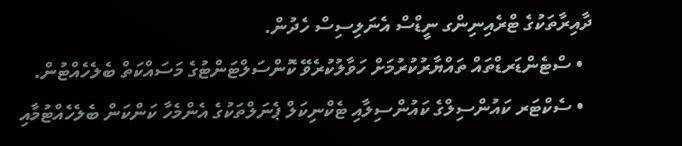ދާއިރާތަކުގެ ޓްރެއިނިންގ ނީޑްސް އެނަލިސިސް ހެދުން.
  • ސްޓެންޑަރޑްތައް ތައްޔާރުކުރުމަށް ހަވާލުކުރެވޭ ކޮންސަލްޓަންޓުގެ މަސައްކަތް ބެލެހެއްޓުން.
  • ސެކްޓަރ ކައުންސިލްގެ ކައުންސިލާއި ޓެކްނިކަލް ޕެނަލްތަކުގެ އެންމެހާ ކަންކަން ބެލެހެއްޓުމާއި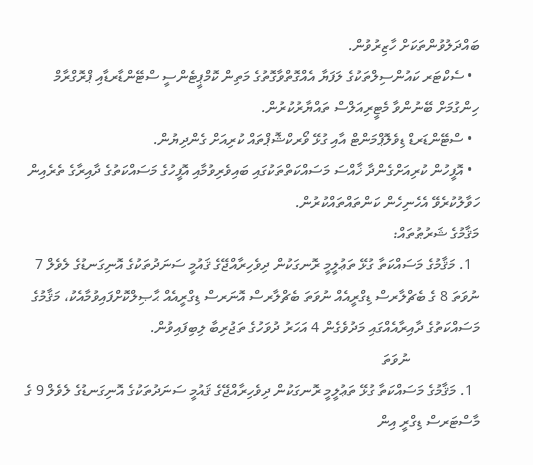ބައްދަލުވުންތަކަށް ހާޒިރުވުން.
  • ސެކްޓަރ ކައުންސިލްތަކުގެ ލަފަޔާ އެއްގޮތްވާގޮތުގެ މަތިން ކޮމްޕީޓެންސީ ސްޓޭންޑާރޑާއި ޕްރޮގްރާމް ހިންގުމަށް ބޭނުންވާ މެޓީރިއަލްސް ތައްޔާރުކުރުން.
  • ސްޓޭންޑަރޑް ޑިވެލޮޕްމަންޓް އާއި ގުޅޭ ވޯރކްޝޮޕްތައް ކުރިއަށް ގެންދިޔުން.
  • އޮފީހުން ކުރިއަށްގެންދާ ޚާއްސަ މަސައްކަތްތަކުގައި ބައިވެރިވުމާއި އޮފީހުގެ މަސައްކަތުގެ ދާއިރާގެ ތެރެއިން ހަވާލުކުރެވޭ އެހެނިހެން ކަންތައްތައްކުރުން.
މަޤާމުގެ ޝަރުޠުތައް:
  1. މަޤާމުގެ މަސައްކަތާ ގުޅޭ ތަޢުލީމީ ރޮނގަކުން ދިވެހިރާއްޖޭގެ ޤައުމީ ސަނަދުތަކުގެ އޮނިގަނޑުގެ ލެވެލް 7 ނުވަތަ 8 ގެ ބެޗްލާރސް ޑިގްރީއެއް ނުވަތަ ބެޗްލާރސް އޮނަރސް ޑިގްރީއެއް ޙާޞިލްކޮށްފައިވުމާއެކު، މަޤާމުގެ މަސައްކަތުގެ ދާއިރާއެއްގައި މަދުވެގެން 4 އަހަރު ދުވަހުގެ ތަޖުރިބާ ލިބިފައިވުން.
                   ނުވަތަ
  1. މަޤާމުގެ މަސައްކަތާ ގުޅޭ ތަޢުލީމީ ރޮނގަކުން ދިވެހިރާއްޖޭގެ ޤައުމީ ސަނަދުތަކުގެ އޮނިގަނޑުގެ ލެވެލް 9 ގެ މާސްޓަރސް ޑިގްރީ އިން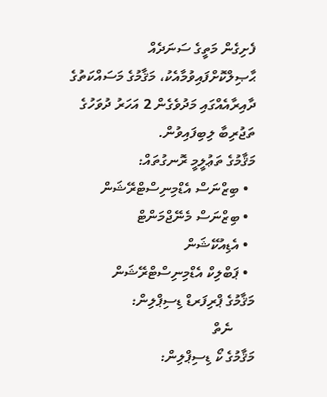ފެށިގެން މަތީގެ ސަނަދެއް ޙާޞިލްކޮށްފައިވުމާއެކު، މަޤާމުގެ މަސައްކަތުގެ ދާއިރާއެއްގައި މަދުވެގެން 2 އަހަރު ދުވަހުގެ ތަޖުރިބާ ލިބިފައިވުން.
މަޤާމުގެ ތަޢުލީމީ ރޮނގުތައް:
  • ބިޒްނަސް އެޑްމިނިސްޓްރޭޝަން
  • ބިޒްނަސް މެނޭޖްމަންޓް
  • އެޑިއުކޭޝަން
  • ޕަބްލިކް އެޑްމިނިސްޓްރޭޝަން
މަޤާމުގެ ޕްރިފަރޑް ޑިސިޕްލިން:
      ނެތް
މަޤާމުގެ ކޯ ޑިސިޕްލިން: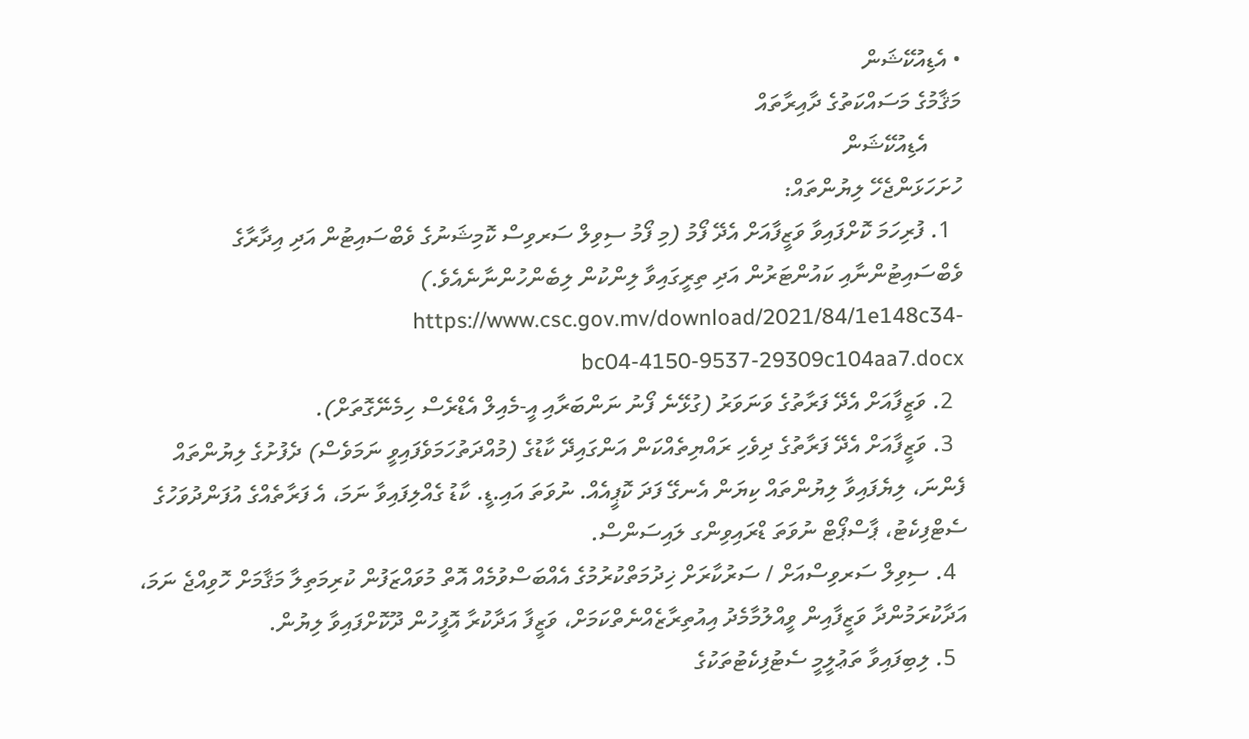• އެޑިއުކޭޝަން
މަޤާމުގެ މަސައްކަތުގެ ދާއިރާތައް
      އެޑިއުކޭޝަން
ހުށަހަޅަންޖެހޭ ލިޔުންތައް:
  1. ފުރިހަމަ ކޮށްފައިވާ ވަޒީފާއަށް އެދޭ ފޯމު (މި ފޯމު ސިވިލް ސަރވިސް ކޮމިޝަނުގެ ވެބްސައިޓުން އަދި އިދާރާގެ ވެބްސައިޓުންނާއި ކައުންޓަރުން އަދި ތިރީގައިވާ ލިންކުން ލިބެންހުންނާނެއެވެ.)  https://www.csc.gov.mv/download/2021/84/1e148c34-bc04-4150-9537-29309c104aa7.docx
  2. ވަޒީފާއަށް އެދޭ ފަރާތުގެ ވަނަވަރު (ގުޅޭނެ ފޯނު ނަންބަރާއި އީ-މެއިލް އެޑްރެސް ހިމެނޭގޮތަށް).
  3. ވަޒީފާއަށް އެދޭ ފަރާތުގެ ދިވެހި ރައްޔިތެއްކަން އަންގައިދޭ ކާޑުގެ (މުއްދަތުހަމަވެފައިވީ ނަމަވެސް) ދެފުށުގެ ލިޔުންތައް ފެންނަ، ލިޔެފައިވާ ލިޔުންތައް ކިޔަން އެނގޭ ފަދަ ކޮޕީއެއް. ނުވަތަ އައި.ޑީ. ކާޑު ގެއްލިފައިވާ ނަމަ، އެ ފަރާތެއްގެ އުފަންދުވަހުގެ ސެޓްފިކެޓު، ޕާސްޕޯޓް ނުވަތަ ޑްރައިވިންގ ލައިސަންސް.
  4. ސިވިލް ސަރވިސްއަށް / ސަރުކާރަށް ޚިދުމަތްކުރުމުގެ އެއްބަސްވުމެއް އޮތް މުވައްޒަފުން ކުރިމަތިލާ މަޤާމަށް ހޮވިއްޖެ ނަމަ، އަދާކުރަމުންދާ ވަޒީފާއިން ވީއްލުމާމެދު އިއުތިރާޒެއްނެތްކަމަށް، ވަޒީފާ އަދާކުރާ އޮފީހުން ދޫކޮށްފައިވާ ލިޔުން.
  5. ލިބިފައިވާ ތަޢުލީމީ ސެޓުފިކެޓުތަކުގެ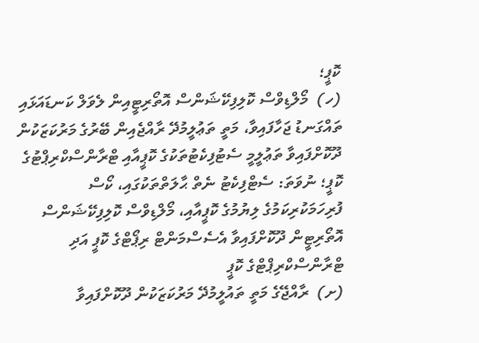ކޮޕީ؛
(ހ)  މޯލްޑިވްސް ކޮލިފިކޭޝަންސް އޮތޯރިޓީއިން ލެވަލް ކަނޑައަޅައި ތައްގަނޑު ޖަހާފައިވާ، މަތީ ތަޢުލީމުދޭ ރާއްޖެއިން ބޭރުގެ މަރުކަޒަކުން ދޫކޮށްފައިވާ ތަޢުލީމީ ސެޓުފިކެޓުތަކުގެ ކޮޕީއާއި ޓްރާންސްކްރިޕްޓުގެ ކޮޕީ؛ ނުވަތަ: ސެޓްފިކެޓު ނެތް ޙާލަތްތަކުގައި، ކޯސް ފުރިހަމަކުރިކަމުގެ ލިޔުމުގެ ކޮޕީއާއި، މޯލްޑިވްސް ކޮލިފިކޭޝަންސް އޮތޯރިޓީން ދޫކޮށްފައިވާ އެސެސްމަންޓް ރިޕޯޓްގެ ކޮޕީ އަދި ޓްރާންސްކްރިޕްޓްގެ ކޮޕީ
(ށ)  ރާއްޖޭގެ މަތީ ތައުލީމުދޭ މަރުކަޒަކުން ދޫކޮށްފައިވާ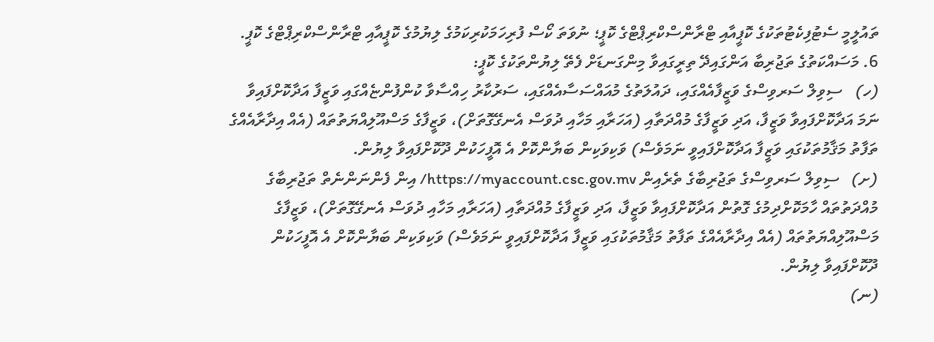ތައުލީމީ ސެޓުފިކެޓުތަކުގެ ކޮޕީއާއި ޓްރާންސްކްރިޕްޓްގެ ކޮޕީ؛ ނުވަތަ ކޯސް ފުރިހަމަކުރިކަމުގެ ލިޔުމުގެ ކޮޕީއާއި ޓްރާންސްކްރިޕްޓްގެ ކޮޕީ.
6. މަސައްކަތުގެ ތަޖުރިބާ އަންގައިދޭ ތިރީގައިވާ މިންގަނޑަށް ފެތޭ ލިޔުންތަކުގެ ކޮޕީ:
(ހ)   ސިވިލް ސަރވިސްގެ ވަޒީފާއެއްގައި، ދައުލަތުގެ މުއައްސަސާއެއްގައި، ސަރުކާރު ހިއްސާވާ ކުންފުންޏެއްގައި ވަޒީފާ އަދާކޮށްފައިވާ ނަމަ އަދާކޮށްފައިވާ ވަޒީފާ، އަދި ވަޒީފާގެ މުއްދަތާއި (އަހަރާއި މަހާއި ދުވަސް އެނގޭގޮތަށް)، ވަޒީފާގެ މަސްއޫލިއްޔަތުތައް (އެއް އިދާރާއެއްގެ ތަފާތު މަޤާމުތަކުގައި ވަޒީފާ އަދާކޮށްފައިވީ ނަމަވެސް) ވަކިވަކިން ބަޔާންކޮށް އެ އޮފީހަކުން ދޫކޮށްފައިވާ ލިޔުން.
(ށ)   ސިވިލް ސަރވިސްގެ ތަޖުރިބާގެ ތެރެއިން https://myaccount.csc.gov.mv/ އިން ފެންނަންނެތް ތަޖުރިބާގެ މުއްދަތުތައް ހާމަކޮށްދިމުގެ ގޮތުން އަދާކޮށްފައިވާ ވަޒީފާ، އަދި ވަޒީފާގެ މުއްދަތާއި (އަހަރާއި މަހާއި ދުވަސް އެނގޭގޮތަށް)، ވަޒީފާގެ މަސްއޫލިއްޔަތުތައް (އެއް އިދާރާއެއްގެ ތަފާތު މަޤާމުތަކުގައި ވަޒީފާ އަދާކޮށްފައިވީ ނަމަވެސް) ވަކިވަކިން ބަޔާންކޮށް އެ އޮފީހަކުން ދޫކޮށްފައިވާ ލިޔުން.
(ނ)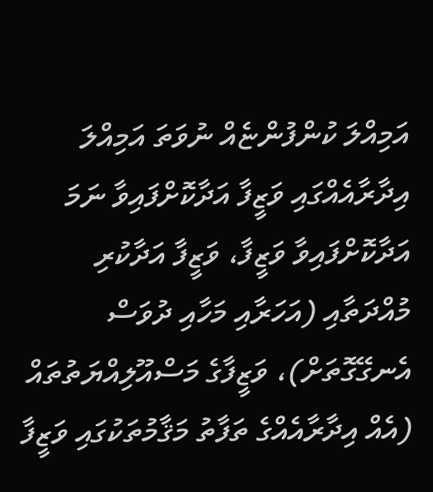އަމިއްލަ ކުންފުންޏެއް ނުވަތަ އަމިއްލަ އިދާރާއެއްގައި ވަޒީފާ އަދާކޮށްފައިވާ ނަމަ އަދާކޮށްފައިވާ ވަޒީފާ، ވަޒީފާ އަދާކުރި މުއްދަތާއި (އަހަރާއި މަހާއި ދުވަސް އެނގޭގޮތަށް)، ވަޒީފާގެ މަސްއޫލިއްޔަތުތައް (އެއް އިދާރާއެއްގެ ތަފާތު މަޤާމުތަކުގައި ވަޒީފާ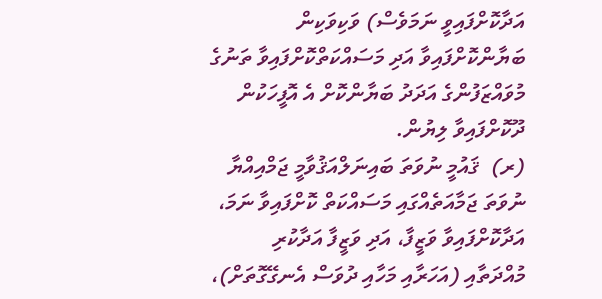އަދާކޮށްފައިވީ ނަމަވެސް) ވަކިވަކިން ބަޔާންކޮށްފައިވާ އަދި މަސައްކަތްކޮށްފައިވާ ތަނުގެ މުވައްޒަފުންގެ އަދަދު ބަޔާންކޮށް އެ އޮފީހަކުން ދޫކޮށްފައިވާ ލިޔުން.
(ރ)  ޤައުމީ ނުވަތަ ބައިނަލްއަޤުވާމީ ޖަމްއިއްޔާ ނުވަތަ ޖަމާއަތެއްގައި މަސައްކަތް ކޮށްފައިވާ ނަމަ، އަދާކޮށްފައިވާ ވަޒީފާ، އަދި ވަޒީފާ އަދާކުރި މުއްދަތާއި (އަހަރާއި މަހާއި ދުވަސް އެނގޭގޮތަށް)،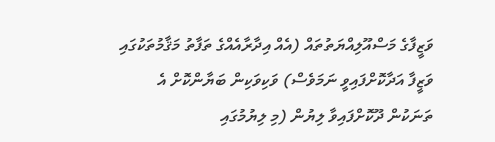ވަޒީފާގެ މަސްއޫލިއްޔަތުތައް (އެއް އިދާރާއެއްގެ ތަފާތު މަޤާމުތަކުގައި ވަޒީފާ އަދާކޮށްފައިވީ ނަމަވެސް) ވަކިވަކިން ބަޔާންކޮށް އެ ތަނަކުން ދޫކޮށްފައިވާ ލިޔުން (މި ލިޔުމުގައި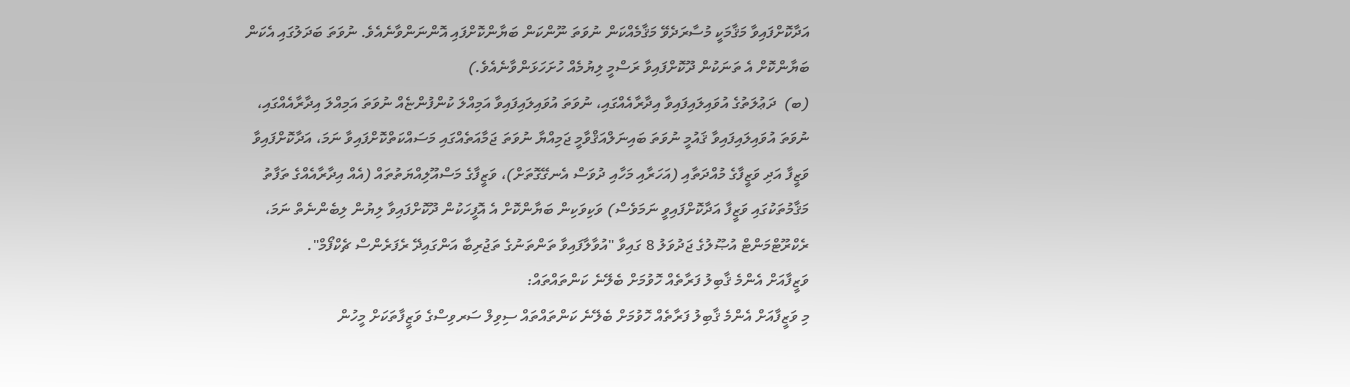އަދާކޮށްފައިވާ މަޤާމަކީ މުސާރަދެވޭ މަޤާމެއްކަން ނުވަތަ ނޫންކަން ބަޔާންކޮށްފައި އޮންނަންވާނެއެވެ. ނުވަތަ ބަދަލުގައި އެކަން ބަޔާންކޮށް އެ ތަނަކުން ދޫކޮށްފައިވާ ރަސްމީ ލިޔުމެއް ހުށަހަޅަންވާނެއެވެ.)
(ބ)  ދަޢުލަތުގެ އުވައިލައިފައިވާ އިދާރާއެއްގައި، ނުވަތަ އުވައިލައިފައިވާ އަމިއްލަ ކުންފުންޏެއް ނުވަތަ އަމިއްލަ އިދާރާއެއްގައި، ނުވަތަ އުވައިލައިފައިވާ ޤައުމީ ނުވަތަ ބައިނަލްއަޤްވާމީ ޖަމިއްޔާ ނުވަތަ ޖަމާއަތެއްގައި މަސައްކަތްކޮށްފައިވާ ނަމަ، އަދާކޮށްފައިވާ ވަޒީފާ އަދި ވަޒީފާގެ މުއްދަތާއި (އަހަރާއި މަހާއި ދުވަސް އެނގޭގޮތަށް)، ވަޒީފާގެ މަސްއޫލިއްޔަތުތައް (އެއް އިދާރާއެއްގެ ތަފާތު މަޤާމުތަކުގައި ވަޒީފާ އަދާކޮށްފައިވީ ނަމަވެސް) ވަކިވަކިން ބަޔާންކޮށް އެ އޮފީހަކުން ދޫކޮށްފައިވާ ލިޔުން ލިބެންނެތް ނަމަ، ރެކްރޫޓްމަންޓް އުޞޫލުގެ ޖަދުވަލު 8 ގައިވާ "އުވާލާފައިވާ ތަންތަނުގެ ތަޖުރިބާ އަންގައިދޭ ރެފަރެންސް ޗެކްފޯމް".
ވަޒީފާއަށް އެންމެ ޤާބިލު ފަރާތެއް ހޮވުމަށް ބެލޭނެ ކަންތައްތައް:
މި ވަޒީފާއަށް އެންމެ ޤާބިލު ފަރާތެއް ހޮވުމަށް ބެލޭނެ ކަންތައްތައް ސިވިލް ސަރވިސްގެ ވަޒީފާތަކަށް މީހުން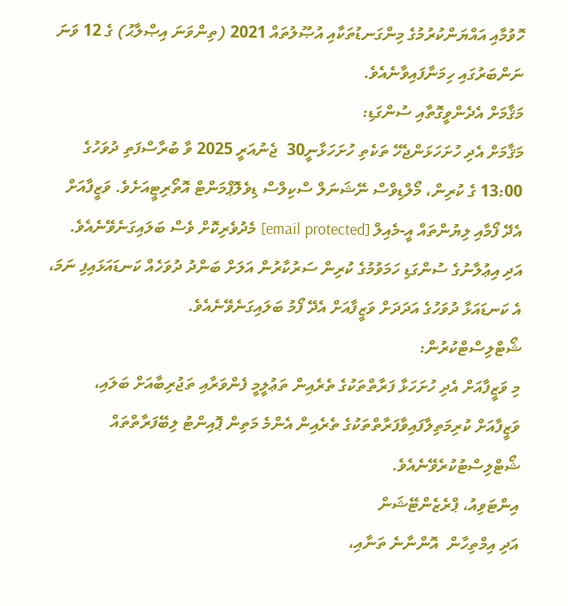ހޮވުމާއި އައްޔަންކުރުމުގެ މިންގަނޑުތަކާއި އުޞޫލުތައް 2021 (ތިންވަނަ އިޞްލާޙު) ގެ 12 ވަނަ ނަންބަރުގައި ހިމަނާފައިވާނެއެވެ.
މަޤާމަށް އެދެންވީގޮތާއި ސުންގަޑި:
މަޤާމަށް އެދި ހުށަހަޅަންޖެހޭ ތަކެތި ހުށަހަޅާނީ30  ޖެނުއަރީ 2025 ވާ ބުރާސްފަތި ދުވަހުގެ 13:00 ގެ ކުރިން، މޯލްޑިވްސް ނޭޝަނަލް ސްކިލްސް ޑިވެލޮޕްމަންޓް އޮތޯރިޓީއަށެވެ. ވަޒީފާއަށް އެދޭ ފޯމާއި ލިޔުންތައް އީ-މެއިލް [email protected] މެދުވެރިކޮށް ވެސް ބަލައިގަނެވޭނެއެވެ.
އަދި އިޢުލާނުގެ ސުންގަޑި ހަމަވުމުގެ ކުރިން ސަރުކާރުން އަލަށް ބަންދު ދުވަހެއް ކަނޑައަޅައިފި ނަމަ، އެ ކަނޑައަޅާ ދުވަހުގެ އަދަދަށް ވަޒީފާއަށް އެދޭ ފޯމު ބަލައިގަނެވޭނެއެވެ.
ޝޯޓްލިސްޓްކުރުން:
މި ވަޒީފާއަށް އެދި ހުށަހަޅާ ފަރާތްތަކުގެ ތެރެއިން ތަޢުލީމީ ފެންވަރާއި ތަޖުރިބާއަށް ބަލައި، ވަޒީފާއަށް ކުރިމަތިލާފައިވާފަރާތްތަކުގެ ތެރެއިން އެންމެ މަތިން ޕޮއިންޓު ލިބޭފަރާތްތައް ޝޯޓްލިސްޓުކުރެވޭނެއެވެ.
އިންޓަވިއު، ޕްރެޒެންޓޭޝަން
އަދި އިމްތިހާން  އޮންނާނެ ތަނާއި،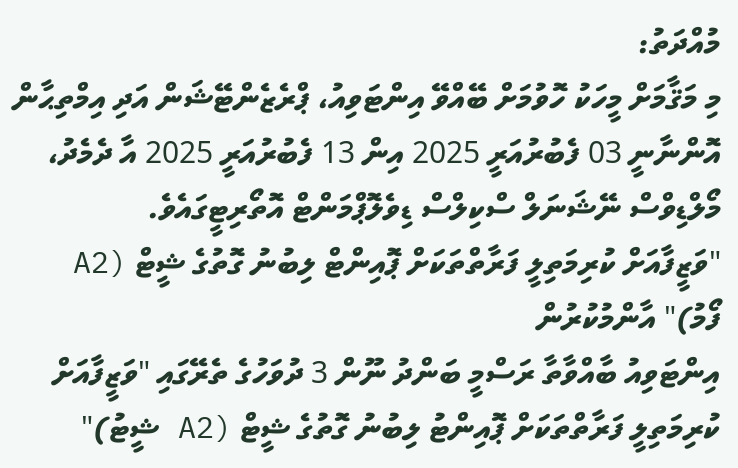މުއްދަތު:
މި މަޤާމަށް މީހަކު ހޮވުމަށް ބޭއްވޭ އިންޓަވިއު، ޕްރެޒެންޓޭޝަން އަދި އިމްތިޙާން އޮންނާނީ 03 ފެބުރުއަރީ 2025 އިން 13 ފެބުރުއަރީ 2025 އާ ދެމެދު، މޯލްޑިވްސް ނޭޝަނަލް ސްކިލްސް ޑިވެލޮޕްމަންޓް އޮތޯރިޓީގައެވެ.
"ވަޒީފާއަށް ކުރިމަތިލީ ފަރާތްތަކަށް ޕޮއިންޓް ލިބުނު ގޮތުގެ ޝީޓް (A2 ފޯމު)" އާންމުކުރުން
އިންޓަވިއު ބާއްވާތާ ރަސްމީ ބަންދު ނޫން 3 ދުވަހުގެ ތެރޭގައި "ވަޒީފާއަށް ކުރިމަތިލީ ފަރާތްތަކަށް ޕޮއިންޓު ލިބުނު ގޮތުގެ ޝީޓް (A2 ޝީޓު)"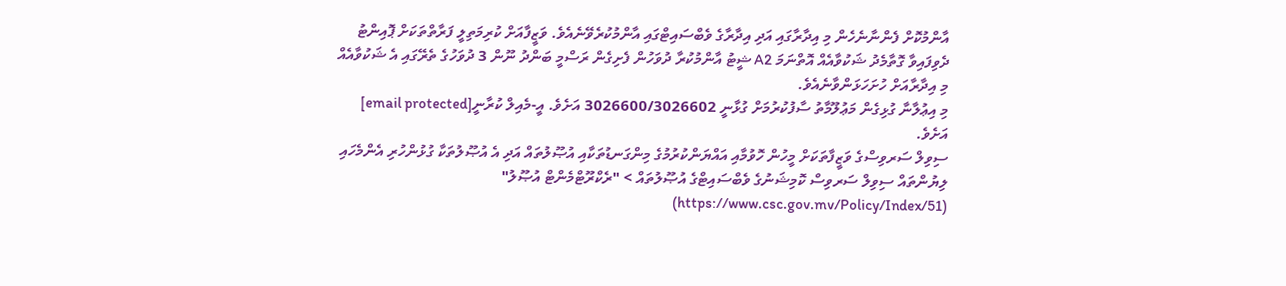އާންމުކޮށް ފެންނާނެހެން މި އިދާރާގައި އަދި އިދާރާގެ ވެބްސައިޓްގައި އާންމުކުރެވޭނެއެވެ. ވަޒީފާއަށް ކުރިމަތިލީ ފަރާތްތަކަށް ޕޮއިންޓު ދެވިފައިވާ ގޮތާމެދު ޝަކުވާއެއް އޮތްނަމަ A2 ޝީޓު އާންމުކުރާ ދުވަހުން ފެށިގެން ރަސްމީ ބަންދު ނޫން 3 ދުވަހުގެ ތެރޭގައި އެ ޝަކުވާއެއް މި އިދާރާއަށް ހުށަހަޅަންވާނެއެވެ.
މި އިޢުލާނާ ގުޅިގެން މަޢުލޫމާތު ސާފުކުރުމަށް ގުޅާނީ 3026600/3026602 އަށެވެ. އީ-މެއިލް ކުރާނީ[email protected]  އަށެވެ.
ސިވިލް ސަރވިސްގެ ވަޒީފާތަކަށް މީހުން ހޮވުމާއި އައްޔަންކުރުމުގެ މިންގަނޑުތަކާއި އުޞޫލުތައް އަދި އެ އުޞޫލުތަކާ ގުޅުންހުރި އެންމެހައި ލިޔުންތައް ސިވިލް ސަރވިސް ކޮމިޝަނުގެ ވެބްސައިޓްގެ އުޞޫލުތައް > "ރެކްރޫޓްމެންޓް އުޞޫލު" (https://www.csc.gov.mv/Policy/Index/51)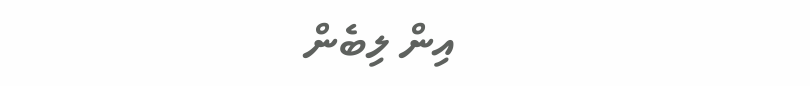އިން ލިބެން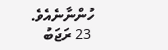ހުންނާނެއެވެ.
 23 ރަޖަބު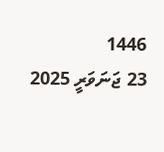1446
23 ޖަނަވަރީ 2025